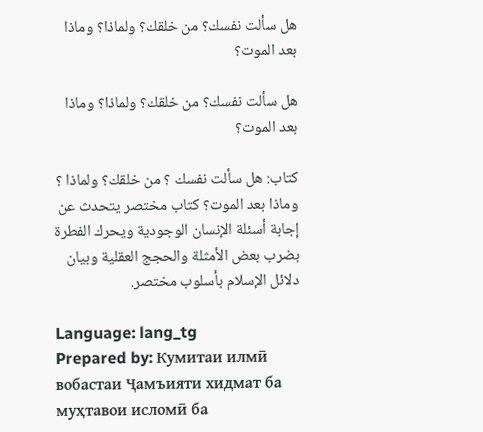هل سألت نفسك؟ من خلقك؟ ولماذا؟ وماذا بعد الموت؟

هل سألت نفسك؟ من خلقك؟ ولماذا؟ وماذا بعد الموت؟

كتاب: هل سألت نفسك ؟ من خلقك؟ ولماذا ؟ وماذا بعد الموت؟ كتاب مختصر يتحدث عن إجابة أسئلة الإنسان الوجودية ويحرك الفطرة بضرب بعض الأمثلة والحجج العقلية وبيان دلائل الإسلام بأسلوب مختصر.

Language: lang_tg
Prepared by: Кумитаи илмӣ вобастаи Ҷамъияти хидмат ба муҳтавои исломӣ ба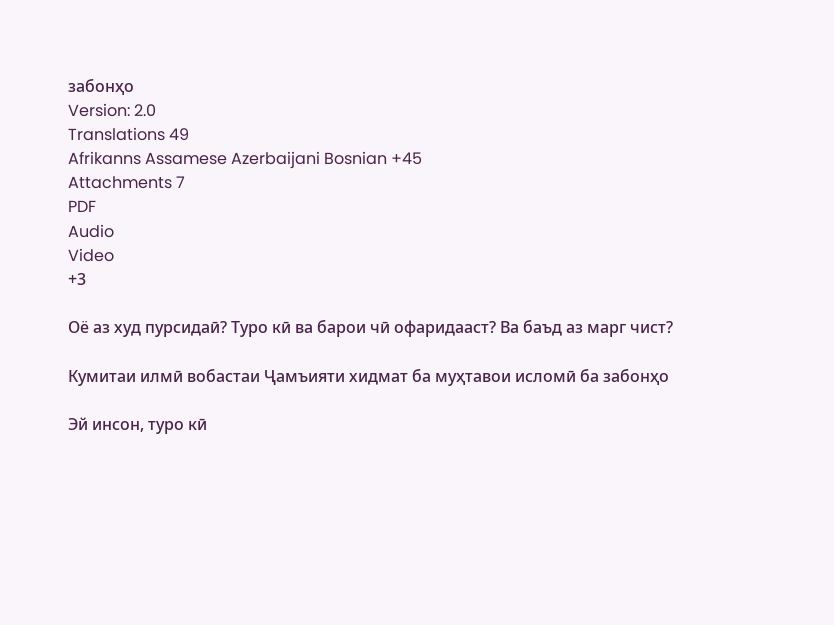забонҳо
Version: 2.0
Translations 49
Afrikanns Assamese Azerbaijani Bosnian +45
Attachments 7
PDF
Audio
Video
+3

Оё аз худ пурсидаӣ? Туро кӣ ва барои чӣ офаридааст? Ва баъд аз марг чист?

Кумитаи илмӣ вобастаи Ҷамъияти хидмат ба муҳтавои исломӣ ба забонҳо

Эй инсон, туро кӣ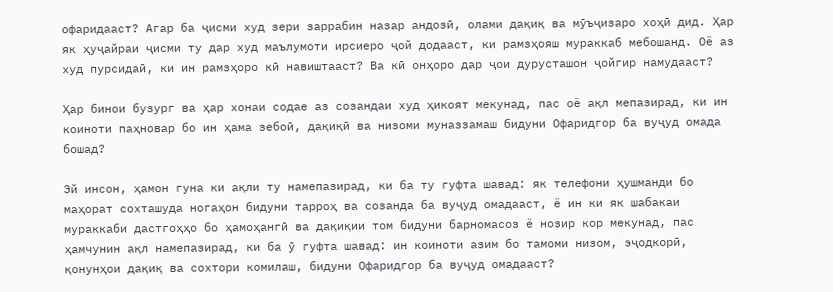офаридааст? Агар ба ҷисми худ зери заррабин назар андозӣ, олами дақиқ ва мӯъҷизаро хоҳӣ дид. Ҳар як ҳуҷайраи ҷисми ту дар худ маълумоти ирсиеро ҷой додааст, ки рамзҳояш мураккаб мебошанд. Оё аз худ пурсидаӣ, ки ин рамзҳоро кӣ навиштааст? Ва кӣ онҳоро дар ҷои дурусташон ҷойгир намудааст?

Ҳар бинои бузург ва ҳар хонаи содае аз созандаи худ ҳикоят мекунад, пас оё ақл мепазирад, ки ин коиноти паҳновар бо ин ҳама зебоӣ, дақиқӣ ва низоми муназзамаш бидуни Офаридгор ба вуҷуд омада бошад?

Эй инсон, ҳамон гуна ки ақли ту намепазирад, ки ба ту гуфта шавад: як телефони ҳушманди бо маҳорат сохташуда ногаҳон бидуни тарроҳ ва созанда ба вуҷуд омадааст, ё ин ки як шабакаи мураккаби дастгоҳҳо бо ҳамоҳангӣ ва дақиқии том бидуни барномасоз ё нозир кор мекунад, пас ҳамчунин ақл намепазирад, ки ба ӯ гуфта шавад: ин коиноти азим бо тамоми низом, эҷодкорӣ, қонунҳои дақиқ ва сохтори комилаш, бидуни Офаридгор ба вуҷуд омадааст?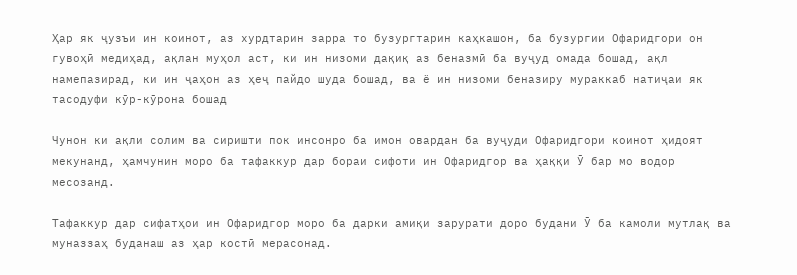Ҳар як ҷузъи ин коинот, аз хурдтарин зарра то бузургтарин каҳкашон, ба бузургии Офаридгори он гувоҳӣ медиҳад, ақлан муҳол аст, ки ин низоми дақиқ аз беназмӣ ба вуҷуд омада бошад, ақл намепазирад, ки ин ҷаҳон аз ҳеҷ пайдо шуда бошад, ва ё ин низоми беназиру мураккаб натиҷаи як тасодуфи кӯр-кӯрона бошад

Чунон ки ақли солим ва сиришти пок инсонро ба имон овардан ба вуҷуди Офаридгори коинот ҳидоят мекунанд, ҳамчунин моро ба тафаккур дар бораи сифоти ин Офаридгор ва ҳаққи Ӯ бар мо водор месозанд.

Тафаккур дар сифатҳои ин Офаридгор моро ба дарки амиқи зарурати доро будани Ӯ ба камоли мутлақ ва муназзаҳ буданаш аз ҳар костӣ мерасонад.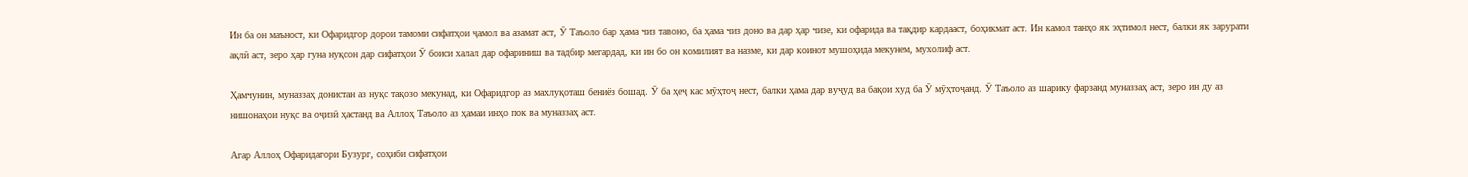Ин ба он маъност, ки Офаридгор дорои тамоми сифатҳои ҷамол ва азамат аст, Ӯ Таъоло бар ҳама чиз тавоно, ба ҳама чиз доно ва дар ҳар чизе, ки офарида ва тақдир кардааст, боҳикмат аст. Ин камол танҳо як эҳтимол нест, балки як зарурати ақлӣ аст, зеро ҳар гуна нуқсон дар сифатҳои Ӯ боиси халал дар офариниш ва тадбир мегардад, ки ин бо он комилият ва назме, ки дар коинот мушоҳида мекунем, мухолиф аст.

Ҳамчунин, муназзаҳ донистан аз нуқс тақозо мекунад, ки Офаридгор аз махлуқоташ бениёз бошад. Ӯ ба ҳеҷ кас мӯҳтоҷ нест, балки ҳама дар вуҷуд ва бақои худ ба Ӯ мӯҳтоҷанд. Ӯ Таъоло аз шарику фарзанд муназзаҳ аст, зеро ин ду аз нишонаҳои нуқс ва оҷизӣ ҳастанд ва Аллоҳ Таъоло аз ҳамаи инҳо пок ва муназзаҳ аст.

Агар Аллоҳ Офаридагори Бузург, соҳиби сифатҳои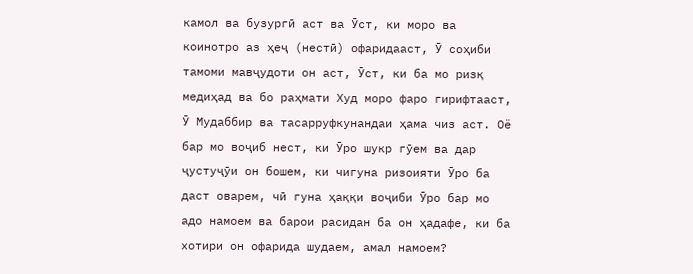камол ва бузургӣ аст ва Ӯст, ки моро ва коинотро аз ҳеҷ (нестӣ) офаридааст, Ӯ соҳиби тамоми мавҷудоти он аст, Ӯст, ки ба мо ризқ медиҳад ва бо раҳмати Худ моро фаро гирифтааст, Ӯ Мудаббир ва тасарруфкунандаи ҳама чиз аст. Оё бар мо воҷиб нест, ки Ӯро шукр гӯем ва дар ҷустуҷӯи он бошем, ки чигуна ризоияти Ӯро ба даст оварем, чӣ гуна ҳаққи воҷиби Ӯро бар мо адо намоем ва барои расидан ба он ҳадафе, ки ба хотири он офарида шудаем, амал намоем?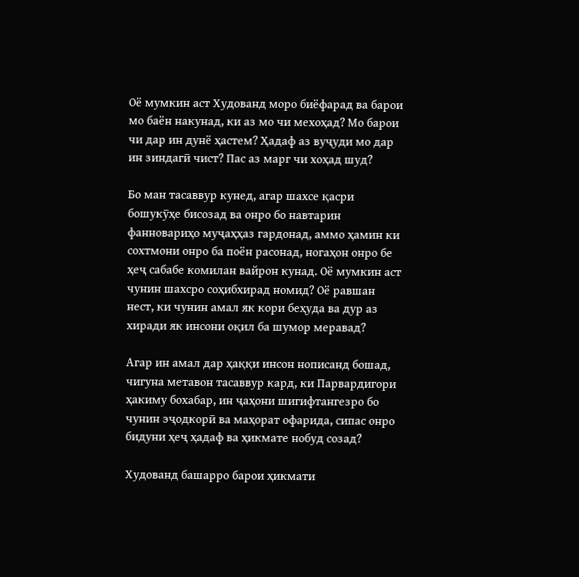Оё мумкин аст Худованд моро биёфарад ва барои мо баён накунад, ки аз мо чи мехоҳад? Мо барои чи дар ин дунё ҳастем? Ҳадаф аз вуҷуди мо дар ин зиндагӣ чист? Пас аз марг чи хоҳад шуд?

Бо ман тасаввур кунед, агар шахсе қасри бошукӯҳе бисозад ва онро бо навтарин фанновариҳо муҷаҳҳаз гардонад, аммо ҳамин ки сохтмони онро ба поён расонад, ногаҳон онро бе ҳеҷ сабабе комилан вайрон кунад. Оё мумкин аст чунин шахсро соҳибхирад номид? Оё равшан нест, ки чунин амал як кори беҳуда ва дур аз хиради як инсони оқил ба шумор меравад?

Агар ин амал дар ҳаққи инсон нописанд бошад, чигуна метавон тасаввур кард, ки Парвардигори ҳакиму бохабар, ин ҷаҳони шигифтангезро бо чунин эҷодкорӣ ва маҳорат офарида, сипас онро бидуни ҳеҷ ҳадаф ва ҳикмате нобуд созад?

Худованд башарро барои ҳикмати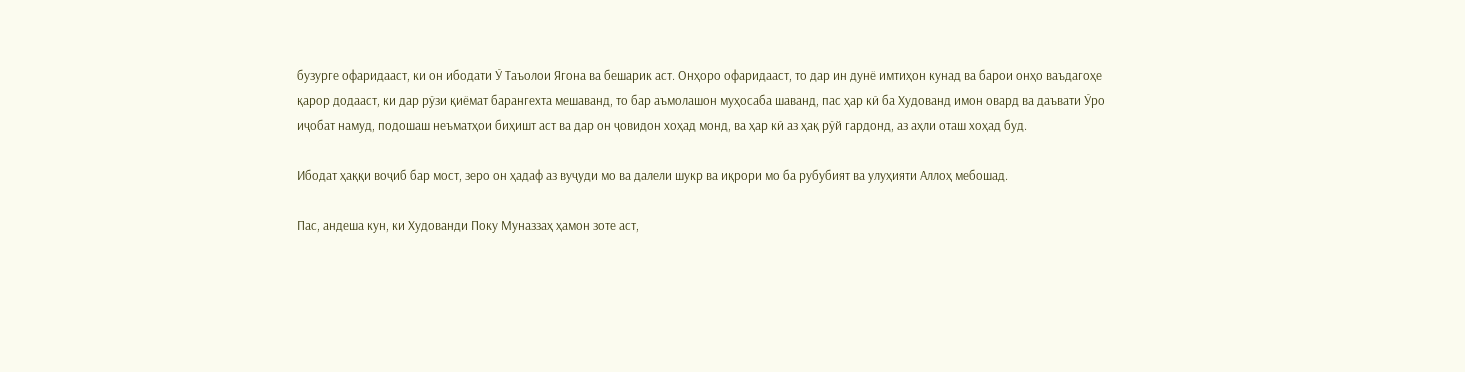бузурге офаридааст, ки он ибодати Ӯ Таъолои Ягона ва бешарик аст. Онҳоро офаридааст, то дар ин дунё имтиҳон кунад ва барои онҳо ваъдагоҳе қарор додааст, ки дар рӯзи қиёмат барангехта мешаванд, то бар аъмолашон муҳосаба шаванд, пас ҳар кӣ ба Худованд имон овард ва даъвати Ӯро иҷобат намуд, подошаш неъматҳои биҳишт аст ва дар он ҷовидон хоҳад монд, ва ҳар кӣ аз ҳақ рӯй гардонд, аз аҳли оташ хоҳад буд.

Ибодат ҳаққи воҷиб бар мост, зеро он ҳадаф аз вуҷуди мо ва далели шукр ва иқрори мо ба рубубият ва улуҳияти Аллоҳ мебошад.

Пас, андеша кун, ки Худованди Поку Муназзаҳ ҳамон зоте аст,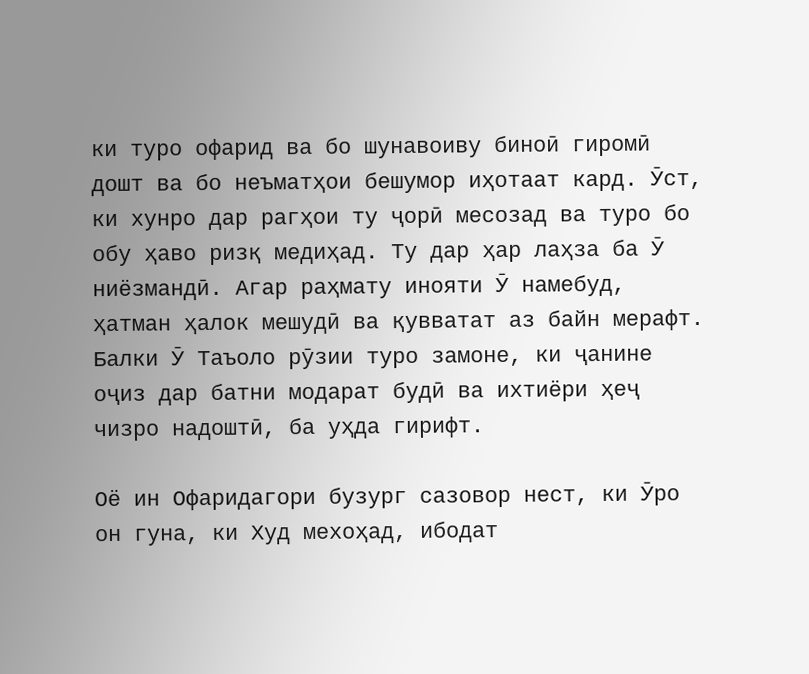ки туро офарид ва бо шунавоиву биноӣ гиромӣ дошт ва бо неъматҳои бешумор иҳотаат кард. Ӯст, ки хунро дар рагҳои ту ҷорӣ месозад ва туро бо обу ҳаво ризқ медиҳад. Ту дар ҳар лаҳза ба Ӯ ниёзмандӣ. Агар раҳмату инояти Ӯ намебуд, ҳатман ҳалок мешудӣ ва қувватат аз байн мерафт. Балки Ӯ Таъоло рӯзии туро замоне, ки ҷанине оҷиз дар батни модарат будӣ ва ихтиёри ҳеҷ чизро надоштӣ, ба уҳда гирифт.

Оё ин Офаридагори бузург сазовор нест, ки Ӯро он гуна, ки Худ мехоҳад, ибодат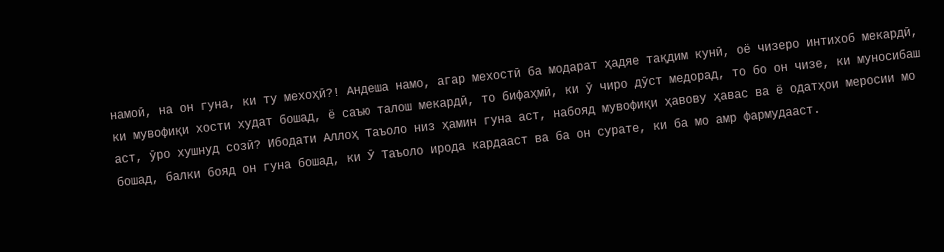намоӣ, на он гуна, ки ту мехоҳӣ?! Андеша намо, агар мехостӣ ба модарат ҳадяе тақдим кунӣ, оё чизеро интихоб мекардӣ, ки мувофиқи хости худат бошад, ё саъю талош мекардӣ, то бифаҳмӣ, ки ӯ чиро дӯст медорад, то бо он чизе, ки муносибаш аст, ӯро хушнуд созӣ? Ибодати Аллоҳ Таъоло низ ҳамин гуна аст, набояд мувофиқи ҳавову ҳавас ва ё одатҳои меросии мо бошад, балки бояд он гуна бошад, ки Ӯ Таъоло ирода кардааст ва ба он сурате, ки ба мо амр фармудааст.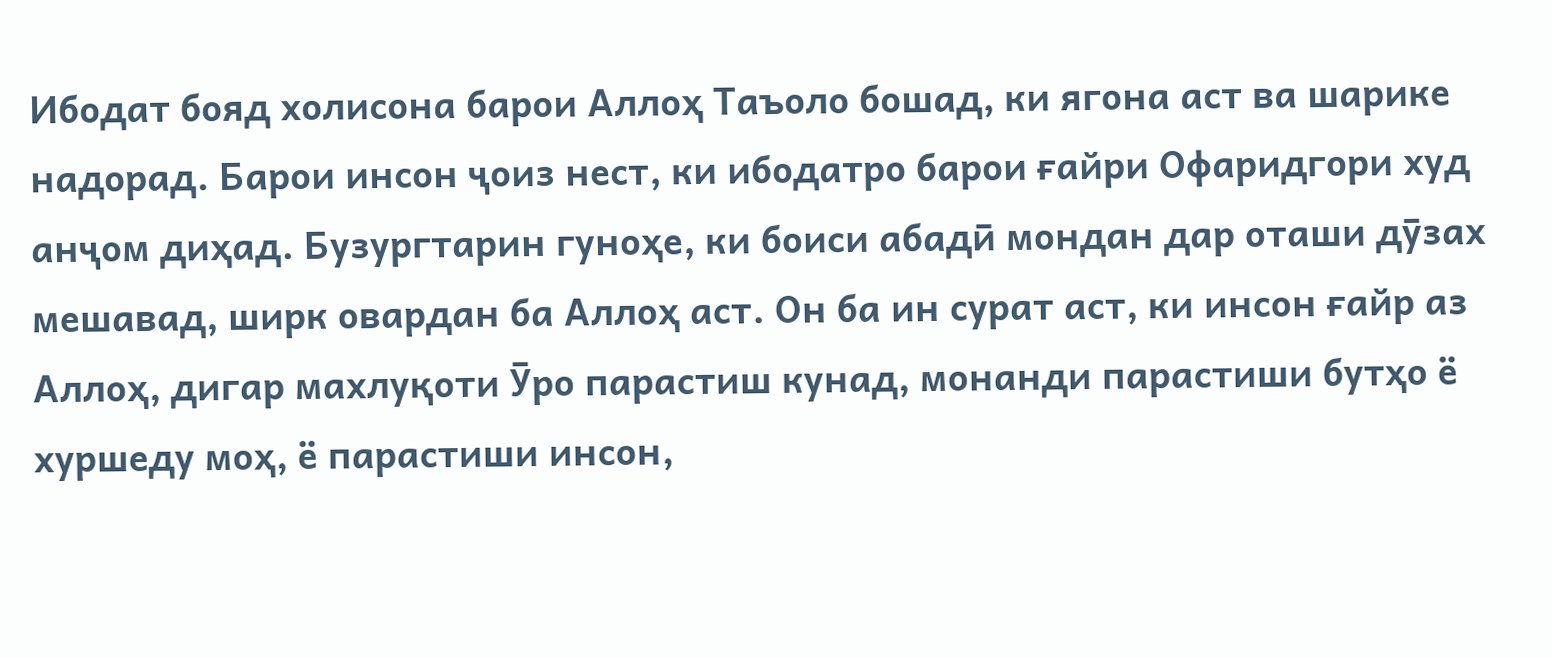Ибодат бояд холисона барои Аллоҳ Таъоло бошад, ки ягона аст ва шарике надорад. Барои инсон ҷоиз нест, ки ибодатро барои ғайри Офаридгори худ анҷом диҳад. Бузургтарин гуноҳе, ки боиси абадӣ мондан дар оташи дӯзах мешавад, ширк овардан ба Аллоҳ аст. Он ба ин сурат аст, ки инсон ғайр аз Аллоҳ, дигар махлуқоти Ӯро парастиш кунад, монанди парастиши бутҳо ё хуршеду моҳ, ё парастиши инсон,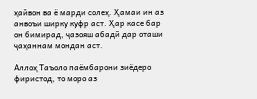ҳайвон ва ё марди солеҳ. Ҳамаи ин аз анвоъи ширку куфр аст. Ҳар касе бар он бимирад, ҷазояш абадӣ дар оташи ҷаҳаннам мондан аст.

Аллоҳ Таъоло паёмбарони зиёдеро фиристод, то моро аз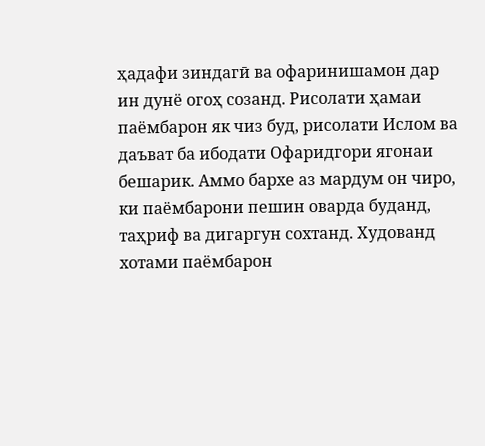ҳадафи зиндагӣ ва офаринишамон дар ин дунё огоҳ созанд. Рисолати ҳамаи паёмбарон як чиз буд, рисолати Ислом ва даъват ба ибодати Офаридгори ягонаи бешарик. Аммо бархе аз мардум он чиро, ки паёмбарони пешин оварда буданд, таҳриф ва дигаргун сохтанд. Худованд хотами паёмбарон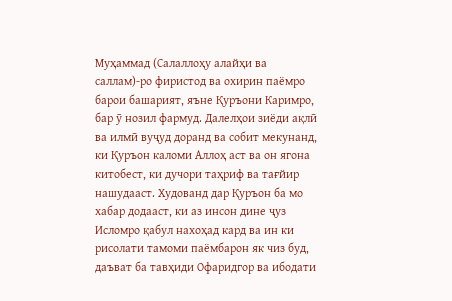Муҳаммад (Салаллоҳу алайҳи ва саллам)-ро фиристод ва охирин паёмро барои башарият, яъне Қуръони Каримро, бар ӯ нозил фармуд. Далелҳои зиёди ақлӣ ва илмӣ вуҷуд доранд ва собит мекунанд, ки Қуръон каломи Аллоҳ аст ва он ягона китобест, ки дучори таҳриф ва тағйир нашудааст. Худованд дар Қуръон ба мо хабар додааст, ки аз инсон дине ҷуз Исломро қабул нахоҳад кард ва ин ки рисолати тамоми паёмбарон як чиз буд, даъват ба тавҳиди Офаридгор ва ибодати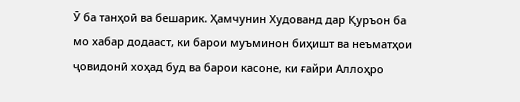Ӯ ба танҳоӣ ва бешарик. Ҳамчунин Худованд дар Қуръон ба мо хабар додааст, ки барои муъминон биҳишт ва неъматҳои ҷовидонӣ хоҳад буд ва барои касоне, ки ғайри Аллоҳро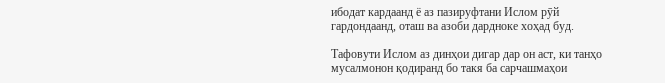ибодат кардаанд ё аз пазируфтани Ислом рӯй гардондаанд, оташ ва азоби дардноке хоҳад буд.

Тафовути Ислом аз динҳои дигар дар он аст, ки танҳо мусалмонон қодиранд бо такя ба сарчашмаҳои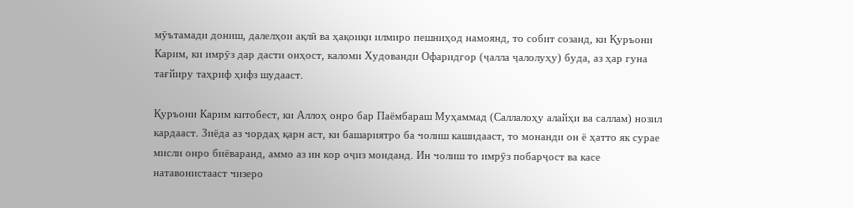мӯътамади дониш, далелҳои ақлӣ ва ҳақоиқи илмиро пешниҳод намоянд, то собит созанд, ки Қуръони Карим, ки имрӯз дар дасти онҳост, каломи Худованди Офаридгор (ҷалла ҷалолуҳу) буда, аз ҳар гуна тағйиру таҳриф ҳифз шудааст.

Қуръони Карим китобест, ки Аллоҳ онро бар Паёмбараш Муҳаммад (Саллалоҳу алайҳи ва саллам) нозил кардааст. Зиёда аз чордаҳ қарн аст, ки башариятро ба чолиш кашидааст, то монанди он ё ҳатто як сурае мисли онро биёваранд, аммо аз ин кор оҷиз монданд. Ин чолиш то имрӯз побарҷост ва касе натавонистааст чизеро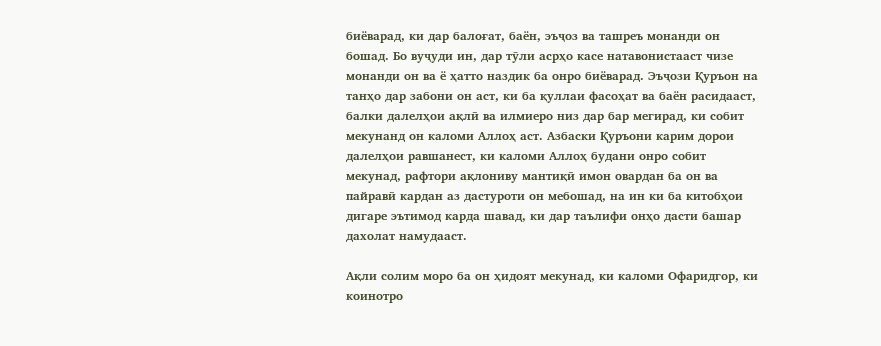биёварад, ки дар балоғат, баён, эъҷоз ва ташреъ монанди он бошад. Бо вуҷуди ин, дар тӯли асрҳо касе натавонистааст чизе монанди он ва ё ҳатто наздик ба онро биёварад. Эъҷози Қуръон на танҳо дар забони он аст, ки ба қуллаи фасоҳат ва баён расидааст, балки далелҳои ақлӣ ва илмиеро низ дар бар мегирад, ки собит мекунанд он каломи Аллоҳ аст. Азбаски Қуръони карим дорои далелҳои равшанест, ки каломи Аллоҳ будани онро собит мекунад, рафтори ақлониву мантиқӣ имон овардан ба он ва пайравӣ кардан аз дастуроти он мебошад, на ин ки ба китобҳои дигаре эътимод карда шавад, ки дар таълифи онҳо дасти башар дахолат намудааст.

Ақли солим моро ба он ҳидоят мекунад, ки каломи Офаридгор, ки коинотро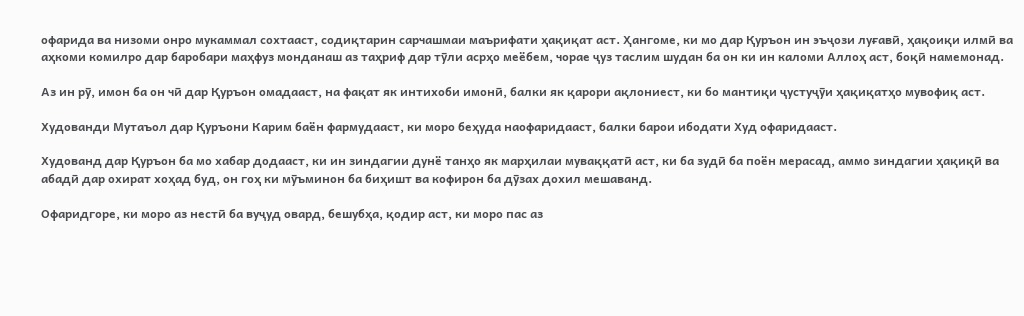офарида ва низоми онро мукаммал сохтааст, содиқтарин сарчашмаи маърифати ҳақиқат аст. Ҳангоме, ки мо дар Қуръон ин эъҷози луғавӣ, ҳақоиқи илмӣ ва аҳкоми комилро дар баробари маҳфуз монданаш аз таҳриф дар тӯли асрҳо меёбем, чорае ҷуз таслим шудан ба он ки ин каломи Аллоҳ аст, боқӣ намемонад.

Аз ин рӯ, имон ба он чӣ дар Қуръон омадааст, на фақат як интихоби имонӣ, балки як қарори ақлониест, ки бо мантиқи ҷустуҷӯи ҳақиқатҳо мувофиқ аст.

Худованди Мутаъол дар Қуръони Карим баён фармудааст, ки моро беҳуда наофаридааст, балки барои ибодати Худ офаридааст.

Худованд дар Қуръон ба мо хабар додааст, ки ин зиндагии дунё танҳо як марҳилаи муваққатӣ аст, ки ба зудӣ ба поён мерасад, аммо зиндагии ҳақиқӣ ва абадӣ дар охират хоҳад буд, он гоҳ ки мӯъминон ба биҳишт ва кофирон ба дӯзах дохил мешаванд.

Офаридгоре, ки моро аз нестӣ ба вуҷуд овард, бешубҳа, қодир аст, ки моро пас аз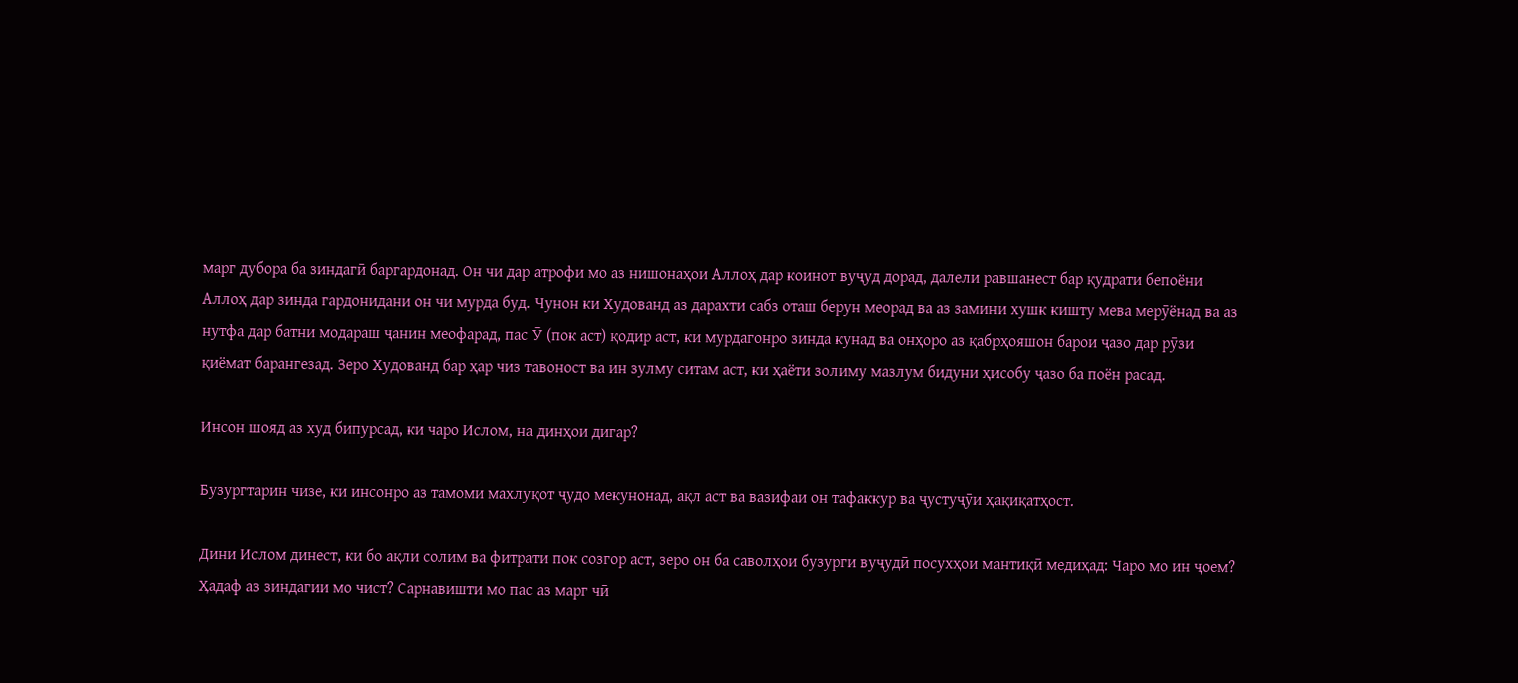марг дубора ба зиндагӣ баргардонад. Он чи дар атрофи мо аз нишонаҳои Аллоҳ дар коинот вуҷуд дорад, далели равшанест бар қудрати бепоёни Аллоҳ дар зинда гардонидани он чи мурда буд. Чунон ки Худованд аз дарахти сабз оташ берун меорад ва аз замини хушк кишту мева мерӯёнад ва аз нутфа дар батни модараш ҷанин меофарад, пас Ӯ (пок аст) қодир аст, ки мурдагонро зинда кунад ва онҳоро аз қабрҳояшон барои ҷазо дар рӯзи қиёмат барангезад. Зеро Худованд бар ҳар чиз тавоност ва ин зулму ситам аст, ки ҳаёти золиму мазлум бидуни ҳисобу ҷазо ба поён расад.

Инсон шояд аз худ бипурсад, ки чаро Ислом, на динҳои дигар?

Бузургтарин чизе, ки инсонро аз тамоми махлуқот ҷудо мекунонад, ақл аст ва вазифаи он тафаккур ва ҷустуҷӯи ҳақиқатҳост.

Дини Ислом динест, ки бо ақли солим ва фитрати пок созгор аст, зеро он ба саволҳои бузурги вуҷудӣ посухҳои мантиқӣ медиҳад: Чаро мо ин ҷоем? Ҳадаф аз зиндагии мо чист? Сарнавишти мо пас аз марг чӣ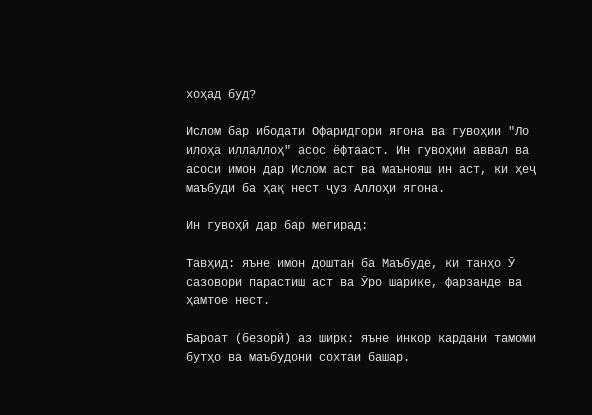хоҳад буд?

Ислом бар ибодати Офаридгори ягона ва гувоҳии "Ло илоҳа иллаллоҳ" асос ёфтааст. Ин гувоҳии аввал ва асоси имон дар Ислом аст ва маънояш ин аст, ки ҳеҷ маъбуди ба ҳақ нест ҷуз Аллоҳи ягона.

Ин гувоҳӣ дар бар мегирад:

Тавҳид: яъне имон доштан ба Маъбуде, ки танҳо Ӯ сазовори парастиш аст ва Ӯро шарике, фарзанде ва ҳамтое нест.

Бароат (безорӣ) аз ширк: яъне инкор кардани тамоми бутҳо ва маъбудони сохтаи башар.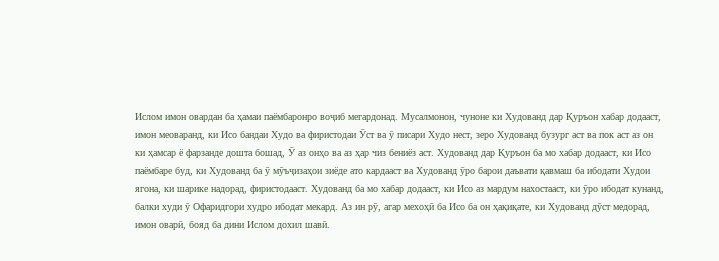Ислом имон овардан ба ҳамаи паёмбаронро воҷиб мегардонад. Мусалмонон, чуноне ки Худованд дар Қуръон хабар додааст, имон меоваранд, ки Исо бандаи Худо ва фиристодаи Ӯст ва ӯ писари Худо нест, зеро Худованд бузург аст ва пок аст аз он ки ҳамсар ё фарзанде дошта бошад, Ӯ аз онҳо ва аз ҳар чиз бениёз аст. Худованд дар Қуръон ба мо хабар додааст, ки Исо паёмбаре буд, ки Худованд ба ӯ мӯъҷизаҳои зиёде ато кардааст ва Худованд ӯро барои даъвати қавмаш ба ибодати Худои ягона, ки шарике надорад, фиристодааст. Худованд ба мо хабар додааст, ки Исо аз мардум нахостааст, ки ӯро ибодат кунанд, балки худи ӯ Офаридгори худро ибодат мекард. Аз ин рӯ, агар мехоҳӣ ба Исо ба он ҳақиқате, ки Худованд дӯст медорад, имон оварӣ, бояд ба дини Ислом дохил шавӣ.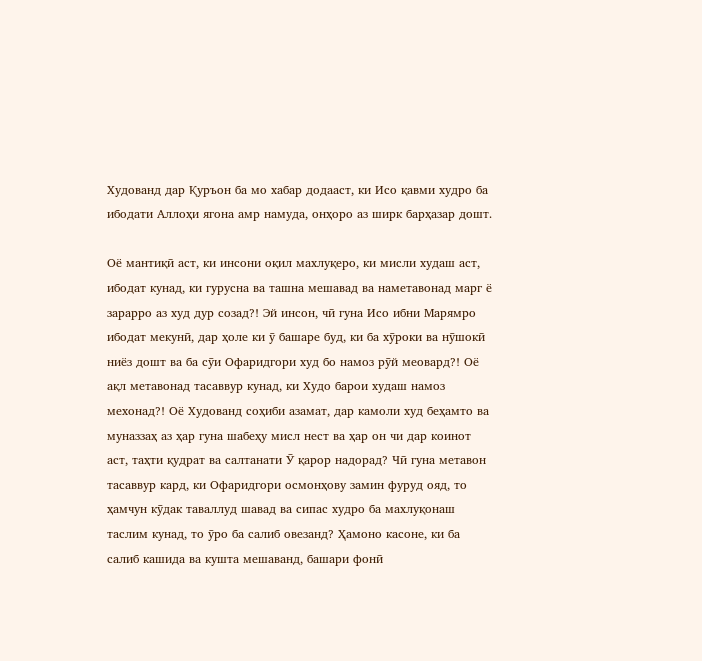Худованд дар Қуръон ба мо хабар додааст, ки Исо қавми худро ба ибодати Аллоҳи ягона амр намуда, онҳоро аз ширк барҳазар дошт.

Оё мантиқӣ аст, ки инсони оқил махлуқеро, ки мисли худаш аст, ибодат кунад, ки гурусна ва ташна мешавад ва наметавонад марг ё зарарро аз худ дур созад?! Эй инсон, чӣ гуна Исо ибни Марямро ибодат мекунӣ, дар ҳоле ки ӯ башаре буд, ки ба хӯроки ва нӯшокӣ ниёз дошт ва ба сӯи Офаридгори худ бо намоз рӯй меовард?! Оё ақл метавонад тасаввур кунад, ки Худо барои худаш намоз мехонад?! Оё Худованд соҳиби азамат, дар камоли худ беҳамто ва муназзаҳ аз ҳар гуна шабеҳу мисл нест ва ҳар он чи дар коинот аст, таҳти қудрат ва салтанати Ӯ қарор надорад? Чӣ гуна метавон тасаввур кард, ки Офаридгори осмонҳову замин фуруд ояд, то ҳамчун кӯдак таваллуд шавад ва сипас худро ба махлуқонаш таслим кунад, то ӯро ба салиб овезанд? Ҳамоно касоне, ки ба салиб кашида ва кушта мешаванд, башари фонӣ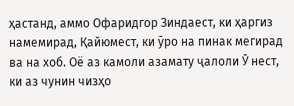ҳастанд, аммо Офаридгор Зиндаест, ки ҳаргиз намемирад, Қайюмест, ки ӯро на пинак мегирад ва на хоб. Оё аз камоли азамату ҷалоли Ӯ нест, ки аз чунин чизҳо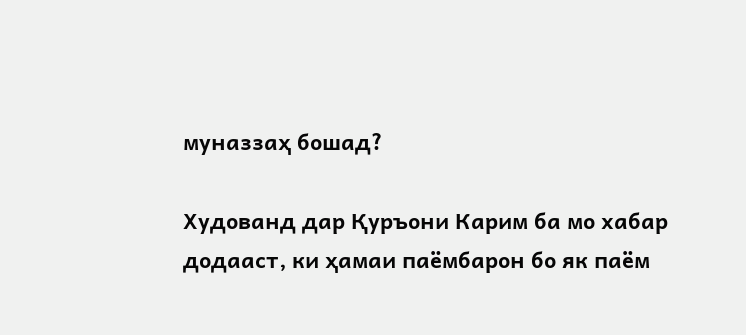муназзаҳ бошад?

Худованд дар Қуръони Карим ба мо хабар додааст, ки ҳамаи паёмбарон бо як паём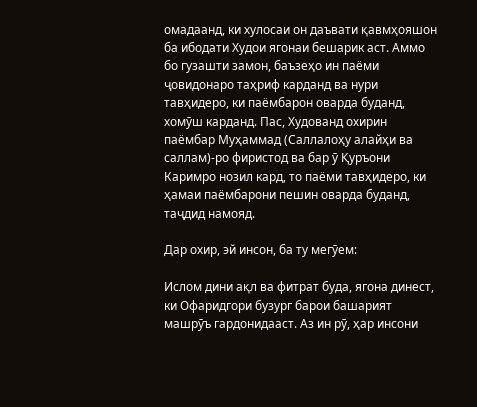омадаанд, ки хулосаи он даъвати қавмҳояшон ба ибодати Худои ягонаи бешарик аст. Аммо бо гузашти замон, баъзеҳо ин паёми ҷовидонаро таҳриф карданд ва нури тавҳидеро, ки паёмбарон оварда буданд, хомӯш карданд. Пас, Худованд охирин паёмбар Муҳаммад (Саллалоҳу алайҳи ва саллам)-ро фиристод ва бар ӯ Қуръони Каримро нозил кард, то паёми тавҳидеро, ки ҳамаи паёмбарони пешин оварда буданд, таҷдид намояд.

Дар охир, эй инсон, ба ту мегӯем:

Ислом дини ақл ва фитрат буда, ягона динест, ки Офаридгори бузург барои башарият машрӯъ гардонидааст. Аз ин рӯ, ҳар инсони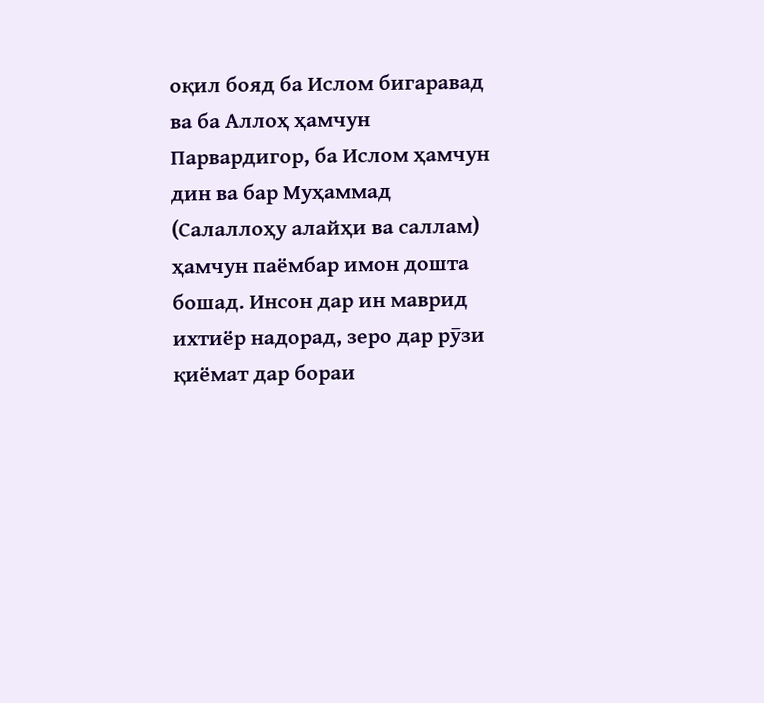оқил бояд ба Ислом бигаравад ва ба Аллоҳ ҳамчун Парвардигор, ба Ислом ҳамчун дин ва бар Муҳаммад (Салаллоҳу алайҳи ва саллам) ҳамчун паёмбар имон дошта бошад. Инсон дар ин маврид ихтиёр надорад, зеро дар рӯзи қиёмат дар бораи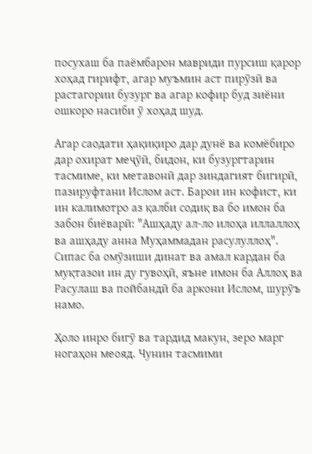посухаш ба паёмбарон мавриди пурсиш қарор хоҳад гирифт, агар муъмин аст пирӯзӣ ва растагории бузург ва агар кофир буд зиёни ошкоро насиби ӯ хоҳад шуд.

Агар саодати ҳақиқиро дар дунё ва комёбиро дар охират меҷӯӣ, бидон, ки бузургтарин тасмиме, ки метавонӣ дар зиндагият бигирӣ, пазируфтани Ислом аст. Барои ин кофист, ки ин калимотро аз қалби содиқ ва бо имон ба забон биёварӣ: "Ашҳаду ал-ло илоҳа иллаллоҳ ва ашҳаду анна Муҳаммадан расулуллоҳ". Сипас ба омӯзиши динат ва амал кардан ба муқтазои ин ду гувоҳӣ, яъне имон ба Аллоҳ ва Расулаш ва пойбандӣ ба аркони Ислом, шурӯъ намо.

Ҳоло инро бигӯ ва тардид макун, зеро марг ногаҳон меояд. Чунин тасмими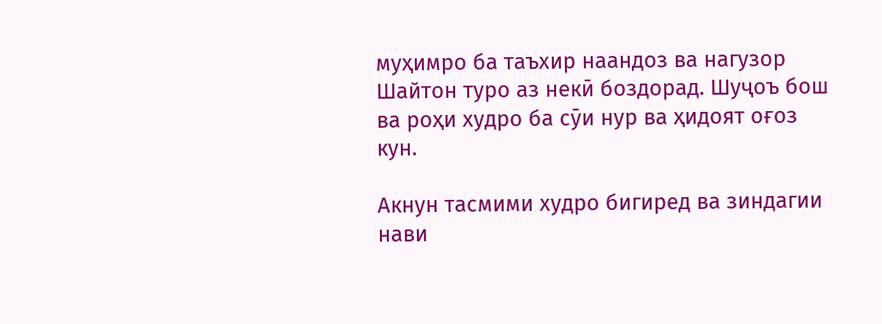муҳимро ба таъхир наандоз ва нагузор Шайтон туро аз некӣ боздорад. Шуҷоъ бош ва роҳи худро ба сӯи нур ва ҳидоят оғоз кун.

Акнун тасмими худро бигиред ва зиндагии нави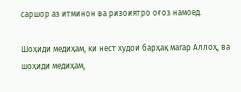саршор аз итминон ва ризоиятро оғоз намоед.

Шоҳиди медиҳам, ки нест худои барҳақ магар Аллоҳ, ва шоҳиди медиҳам,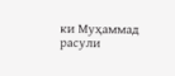ки Муҳаммад расули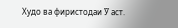Худо ва фиристодаи Ӯ аст.